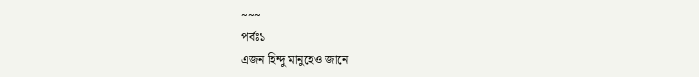~~~
পৰ্বঃ১
এজন হিন্দু মানুহেও জানে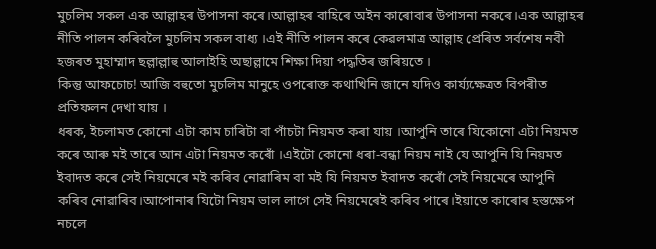মুচলিম সকল এক আল্লাহৰ উপাসনা কৰে।আল্লাহৰ বাহিৰে অইন কাৰোবাৰ উপাসনা নকৰে।এক আল্লাহৰ নীতি পালন কৰিবলৈ মুচলিম সকল বাধ্য ।এই নীতি পালন কৰে কেৱলমাত্ৰ আল্লাহ প্ৰেৰিত সৰ্বশেষ নবী হজৰত মুহাম্মাদ ছল্লাল্লাহু আলাইহি অছাল্লামে শিক্ষা দিয়া পদ্ধতিৰ জৰিয়তে ।
কিন্তু আফচোচ! আজি বহুতো মুচলিম মানুহে ওপৰোক্ত কথাখিনি জানে যদিও কাৰ্য্যক্ষেত্ৰত বিপৰীত প্ৰতিফলন দেখা যায় ।
ধৰক, ইচলামত কোনো এটা কাম চাৰিটা বা পাঁচটা নিয়মত কৰা যায় ।আপুনি তাৰে যিকোনো এটা নিয়মত কৰে আৰু মই তাৰে আন এটা নিয়মত কৰোঁ ।এইটো কোনো ধৰা-বন্ধা নিয়ম নাই যে আপুনি যি নিয়মত ইবাদত কৰে সেই নিয়মেৰে মই কৰিব নোৱাৰিম বা মই যি নিয়মত ইবাদত কৰোঁ সেই নিয়মেৰে আপুনি কৰিব নোৱাৰিব।আপোনাৰ যিটো নিয়ম ভাল লাগে সেই নিয়মেৰেই কৰিব পাৰে।ইয়াতে কাৰোৰ হস্তক্ষেপ নচলে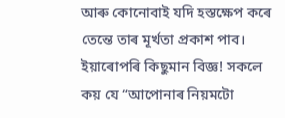আৰু কোনোবাই যদি হস্তক্ষেপ কৰে তেন্তে তাৰ মূৰ্খতা প্ৰকাশ পাব।
ইয়াৰোপৰি কিছুমান বিজ্ঞ! সকলে কয় যে “আপোনাৰ নিয়মটো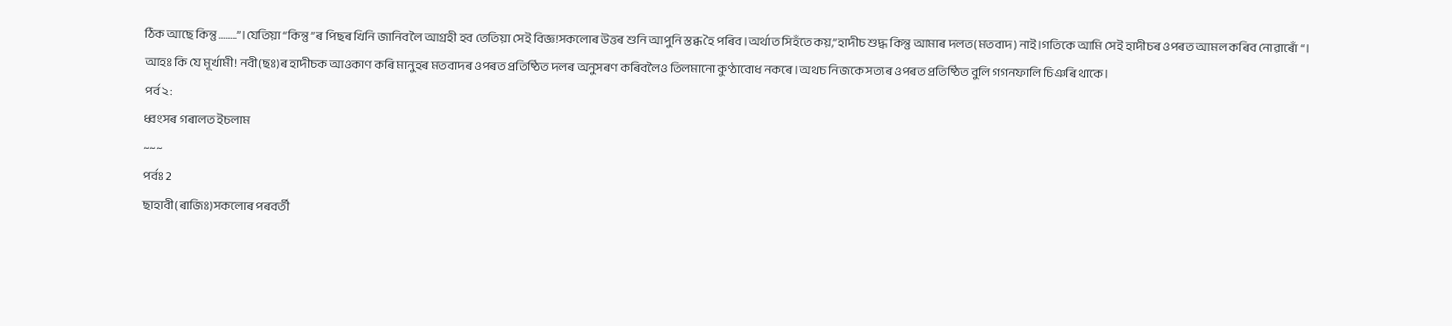ঠিক আছে কিন্তু ……..”।যেতিয়া “কিন্তু”ৰ পিছৰ খিনি জানিবলৈ আগ্ৰহী হব তেতিয়া সেই বিজ্ঞ!সকলোৰ উত্তৰ শুনি আপুনি স্তব্ধ হৈ পৰিব।অৰ্থাত সিহঁতে কয়,”হাদীচ শুদ্ধ কিন্তু আমাৰ দলত(মতবাদ) নাই।গতিকে আমি সেই হাদীচৰ ওপৰত আমল কৰিব নোৱাৰোঁ “।
আহঃ কি যে মূৰ্খামী! নবী(ছঃ)ৰ হাদীচক আওকাণ কৰি মানুহৰ মতবাদৰ ওপৰত প্ৰতিষ্ঠিত দলৰ অনুসৰণ কৰিবলৈও তিলমানো কুণ্ঠাবোধ নকৰে।অথচ নিজকে সত্যৰ ওপৰত প্ৰতিষ্ঠিত বুলি গগনফালি চিঞৰি থাকে।
পৰ্ব ২:
ধ্বংসৰ গৰালত ইচলাম
~~~
পৰ্বঃ 2
ছাহাবী(ৰাজিঃ)সকলোৰ পৰবৰ্তী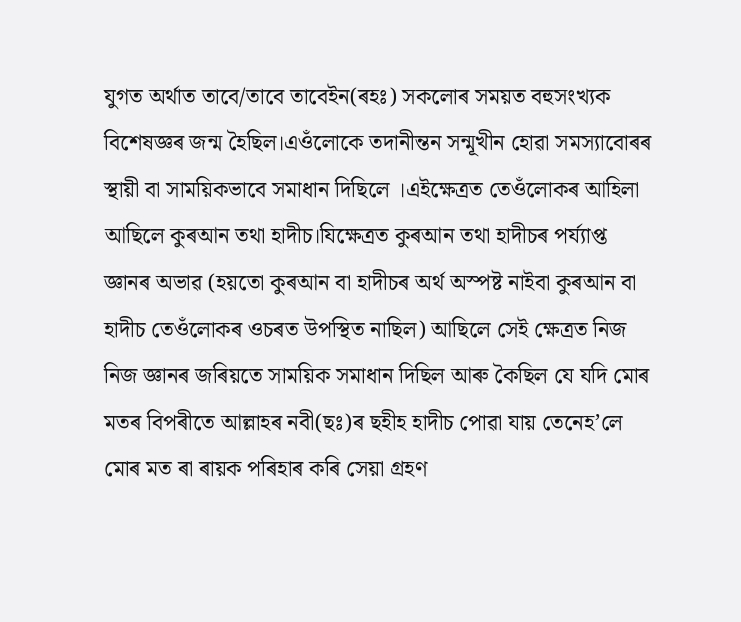যুগত অৰ্থাত তাবে/তাবে তাবেইন(ৰহঃ) সকলোৰ সময়ত বহুসংখ্যক বিশেষজ্ঞৰ জন্ম হৈছিল।এওঁলোকে তদানীন্তন সন্মূখীন হোৱা সমস্যাবোৰৰ স্থায়ী বা সাময়িকভাবে সমাধান দিছিলে ।এইক্ষেত্ৰত তেওঁলোকৰ আহিলা আছিলে কুৰআন তথা হাদীচ।যিক্ষেত্ৰত কুৰআন তথা হাদীচৰ পৰ্য্যাপ্ত জ্ঞানৰ অভাৱ (হয়তো কুৰআন বা হাদীচৰ অৰ্থ অস্পষ্ট নাইবা কুৰআন বা হাদীচ তেওঁলোকৰ ওচৰত উপস্থিত নাছিল) আছিলে সেই ক্ষেত্ৰত নিজ নিজ জ্ঞানৰ জৰিয়তে সাময়িক সমাধান দিছিল আৰু কৈছিল যে যদি মোৰ মতৰ বিপৰীতে আল্লাহৰ নবী(ছঃ)ৰ ছহীহ হাদীচ পোৱা যায় তেনেহ’লে মোৰ মত ৰা ৰায়ক পৰিহাৰ কৰি সেয়া গ্ৰহণ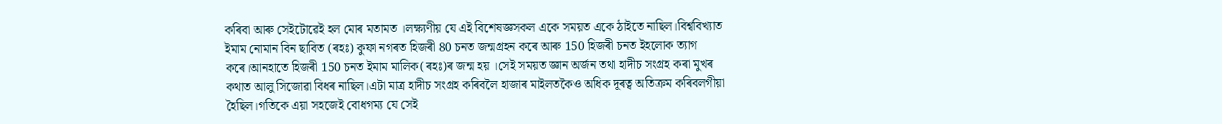কৰিবা আৰু সেইটোৱেই হল মোৰ মতামত ।লক্ষ্যণীয় যে এই বিশেষজ্ঞসকল একে সময়ত একে ঠাইতে নাছিল।বিশ্ববিখ্যাত ইমাম নোমান বিন ছাবিত (ৰহঃ) কুফা নগৰত হিজৰী 80 চনত জন্মগ্ৰহন কৰে আৰু 150 হিজৰী চনত ইহলোক ত্যাগ কৰে।আনহাতে হিজৰী 150 চনত ইমাম মালিক(ৰহঃ)ৰ জন্ম হয় ।সেই সময়ত জ্ঞান অৰ্জন তথা হাদীচ সংগ্ৰহ কৰা মুখৰ কথাত আলু সিজোৱা বিধৰ নাছিল।এটা মাত্ৰ হাদীচ সংগ্ৰহ কৰিবলৈ হাজাৰ মাইলতকৈও অধিক দূৰত্ব অতিক্ৰম কৰিবলগীয়া হৈছিল।গতিকে এয়া সহজেই বোধগম্য যে সেই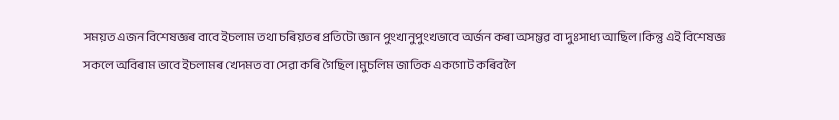সময়ত এজন বিশেষজ্ঞৰ বাবে ইচলাম তথা চৰিয়তৰ প্ৰতিটো জ্ঞান পুংখানুপুংখভাবে অৰ্জন কৰা অসম্ভৱ বা দুঃসাধ্য আছিল।কিন্তু এই বিশেষজ্ঞ সকলে অবিৰাম ভাবে ইচলামৰ খেদমত বা সেৱা কৰি গৈছিল।মুচলিম জাতিক একগোট কৰিবলৈ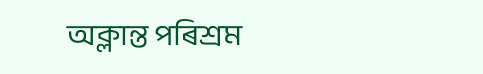অক্লান্ত পৰিশ্ৰম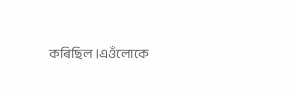কৰিছিল।এওঁলোকে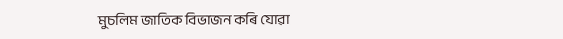মুচলিম জাতিক বিভাজন কৰি যোৱা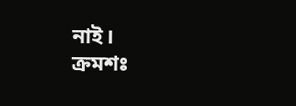নাই।
ক্ৰমশঃ